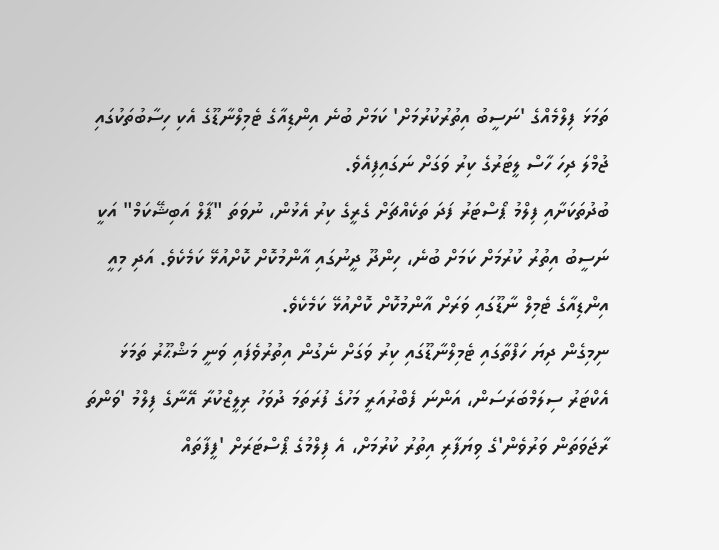ތަމަޅަ ފިލްމެއްގެ 'ނަސީބު އިތުރުކުރުމަށް' ކަމަށް ބުނެ އިންޑިއާގެ ޓެމިލްނާޑޫގެ އެކި ހިސާބުތަކުގައި ޖުމްލަ ދިހަ ހާސް ލީޓަރުގެ ކިރު ވަގަށް ނަގައިފިއެވެ.
ބުދުތަކަށާއި ފިލްމު ޕޯސްޓަރު ފަދަ ތަކެއްޗަށް ގެރީގެ ކިރު އެޅުން، ނުވަތަ "ޕާލް އަބިޝޭކަމް" އަކީ ނަސީބު އިތުރު ކުރުމަށް ކަމަށް ބުނެ، ހިންދޫ ދީނުގައި އާންމުކޮށް ކޮށްއުޅޭ ކަމެކެވެ. އަދި މިއީ އިންޑިއާގެ ޓެމިލް ނާޑޫގައި ވަރަށް އާންމުކޮށް ކޮށްއުޅޭ ކަމެކެވެ.
ނިމިގެން ދިޔަ ހަފްތާގައި ޓެމިލްނާޑޫގައި ކިރު ވަގަށް ނެގުން އިތުރުވެފައި ވަނީ މަޝްޙޫރު ތަމަޅަ އެކްޓަރު ސިލަމްބަރަސަން، އަންނަ ފެބްރުއަރީ މަހުގެ ފުރަތަމަ ދުވަހު ރިލީޒްކުރާ އޭނާގެ ފިލްމު 'ވަންތަ ރާޖަވަތަން ވަރުވެން'ގެ ވިޔަފާރި އިތުރު ކުރުމަށް، އެ ފިލްމުގެ ޕޯސްޓަރަށް 'ފީފާތައް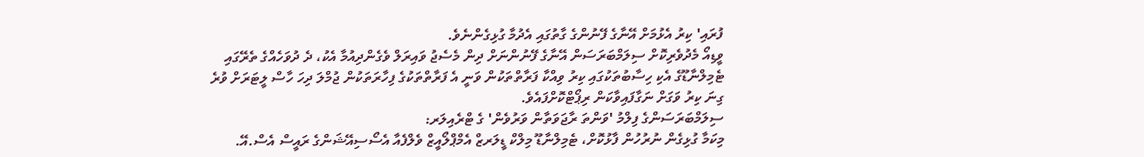ފުރައި' ކިރު އެޅުމަށް އޭނާގެ ފޭނުންގެ ގާތުގައި އެދުމާ ގުޅިގެންނެވެ.
ވީޑިއޯ މެދުވެރިކޮށް ސިލަމްބަރަސަން އޭނާގެ ފޭނުންނަށް ދިން މެސެޖު ވައިރަލް ވެގެންދިއުމާ އެކު، ދެ ދުވަހެއްގެ ތެރޭގައި ޓެމިލްނާޑޫގެ އެކި ހިސާބުތަކުގައި ކިރު ވިއްކާ ފަރާތްތަކުން ވަނީ އެ ފަރާތްތަކުގެ ފިހާރަތަކުން ޖުމްލަ ދިހަ ހާސް ލީޓަރަށް ވުރެ ގިނަ ކިރު ވަގަށް ނަގާފައިވާކަން ރިޕޯޓްކޮށްފައެވެ.
ސިލަމްބަރަސަންގެ ފިލްމު 'ވަންތަ ރާޖަވަތާން ވަރުވެން' ގެ ޓްރެއިލަރ:
މިކަމާ ގުޅިގެން ނުރުހުން ފާޅުކޮށް، ޓެމިލްނާޑޫ މިލްކް ޑީލަރޒް އެމްޕްލޯއީޒް ވެލްފެއާ އެސޯސިއޭޝަންގެ ރައީސް އެސް.އޭ.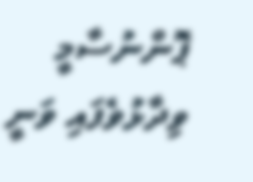ޕޮންނުސާމީ ވިދާޅުވެފައި ވަނީ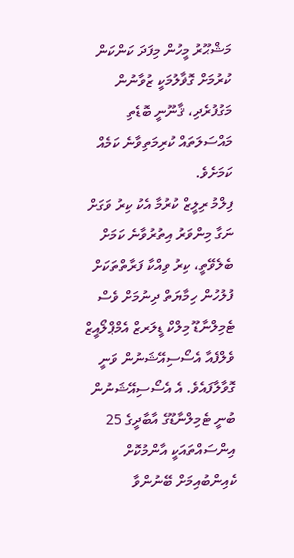މަޝްޙޫރު މީހުން މިފަދަ ކަންކަން ކުރުމަށް ގޮޥާލުމަކީ ޒުވާނުން މަގުފުރެދި، ޤާނޫނީ ބޮޑެތި މައްސަލަތައް ކުރިމަތިވާނެ ކަމެއް ކަމަށެވެ.
ފިލްމު ރިލީޒް ކުރުމާ އެކު ކިރު ވަގަށް ނަގާ މިންވަރު އިތުރުވާނެ ކަމަށް ބެލެވޭތީ، ކިރު ވިއްކާ ފަރާތްތަކަށް ފުލުހުން ހިމާޔަތް ދިނުމަށް ވެސް ޓެމިލްނާޑޫ މިލްކް ޑީލަރޒް އެމްޕްލޯއީޒް ވެލްފެއާ އެސޯސިއޭޝަނުން ވަނީ ގޮވާލާފައެވެ. އެ އެސޯސިއޭޝަނުން ބުނީ ޓެމިލްނާޑޫގެ އާބާދީގެ 25 އިންސައްތައަކީ އާންމުކޮށް ކެއިންބުއިމަށް ބޭނުންވާ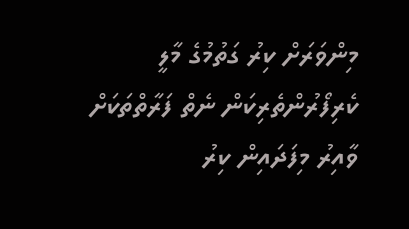މިންވަރަށް ކިރު ގަތުމުގެ މާލީ ކެރިފޯރުންތެރިކަން ނެތް ފަރާތްތަކަށް ވާއިރު މިފަދައިން ކިރު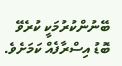ބޭނުންކުރުމަކީ ކުރެވޭ ބޮޑު އިސްރާފެއް ކަމަށެވެ.